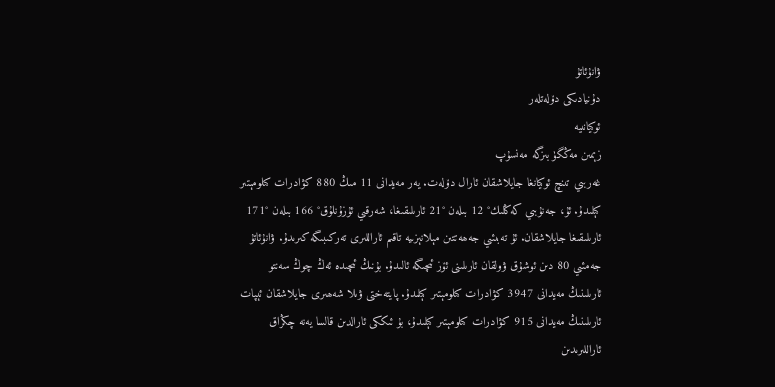ۋانۇئاتۇ
دۇنيادىكى دۆلەتلەر
ئوكيانىيە
زېمىن مەڭگۈ بىزگە مەنسۇپ
غەربىي تىنچ ئوكيانغا جايلاشقان ئارال دۆلەت. يەر مەيدانى 11 مىڭ 880 كۋادرات كىلومېتىر كېلىدۇ. ئۇ، جەنۇبىي كەڭلىك° 12 بىلەن °21 ئارىلىقىغا، شەرقىي ئۇزۇنلۇق° 166 بىلەن °171 ئارىلىقىغا جايلاشقان. ئۇ تەبىئىي جەھەتتىن مېلانېزىيە تاقىم ئاراللىرى تەركىبىگە كىرىدۇ. ۋانۇئاتۇ جەمئىي 80 دىن ئوشۇق ۋولقان ئارىلىنى ئۆز ئىچىگە ئالىدۇ. بۇنىڭ ئىچىدە ئەڭ چوڭ سەنتو ئارىلىنىڭ مەيدانى 3947 كۋادرات كىلومېتىر كېلىدۇ. پايتەختى ۋىلا شەھىرى جايلاشقان ئېپات ئارىلىنىڭ مەيدانى 915 كۋادرات كىلومېتىر كېلىدۇ، بۇ ئىككى ئارالدىن قالسا يەنە چڭراق ئاراللىرىدىن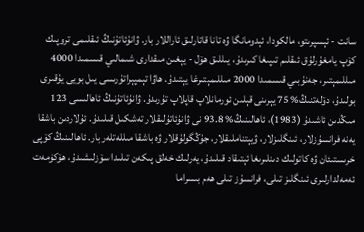سانت - ئېسپرىتو، مالكودا، ئېدومانگا ۋە تانا قاتارلىق ئاراللار بار. ۋانۇئاتۇنىڭ ئىقلىمى تروپىك كۆپ يامغۇرلۇق ئىقلىم تىپىغا كىرىدۇ، يىللىق ھۆل - يېغىن مىقدارى شىمالىي قىسمىدا 4000 مىللىمېتىر، جەنۇبىي قىسمىدا 2000 مىللىمېتىرغا يېتىدۇ. ھاۋا تېمپېراتۇرىسى يىل بويى يۇقىرى بولىدۇ، دۆلەتنىڭ% 75 يېرىنى قېلىن ئورمانلاپ قاپلاپ تۇرىدۇ. ۋانۇئاتۇنىڭ ئاھالىسى 123 مىڭدىن ئاشىدۇ (1983)، ئاھالىنىڭ% 93.8 نى ۋانۇئاتۇلىقلار تەشكىل قىلىدۇ. ئۇلاردىن باشقا يەنە فرانسۇزلار، ئىنگلىزلار، ۋيېتناملىقلار، جۇڭگولۇقلار ۋە باشقا مىللەتلەر بار. ئاھالىنىڭ كۆپى خرىستىئان ۋە كاتولىك دىنلىرىغا ئېتىقاد قىلىدۇ، يەرلىك خەلق پىكەن تىلىدا سۆزلىشىدۇ، ھۆكۈمەت ئەمەلدارلىرى ئىنگلىز تىلى، فرانسۇز تىلى ھەم بىسراما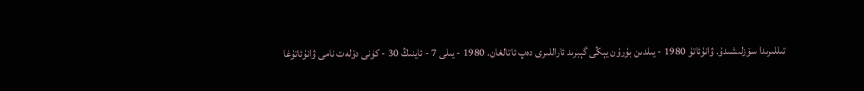تىللىرىدا سۆزلىشىدۇ. ۋانۇئاتۇ 1980 - يىلدىن بۇرۇن يېڭى گېبرىد ئاراللىرى دەپ ئاتالغان. 1980 - يىلى 7 - ئاينىڭ 30 - كۈنى دۆلەت نامى ۋانۇئاتۇغا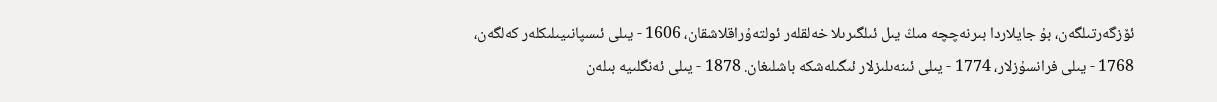ئۆزگەرتىلگەن، بۇ جايلاردا بىرنەچچە مىڭ يىل ئىلگىرىلا خەلقلەر ئولتەۇراقلاشقان، 1606 - يىلى ئىسپانىيىلىكلەر كەلگەن، 1768 - يىلى فرانسۇزلار، 1774 - يىلى ئىنەىلىزلار ئىگىلەشكە باشلىغان. 1878 - يىلى ئەنگلىيە بىلەن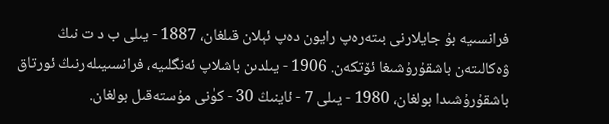فرانسىيە بۇ جايلارنى بىتەرەپ رايون دەپ ئېلان قىلغان، 1887 - يىلى ب د ت نىڭ ۋەكالىتەن باشقۇرۇشىغا ئۆتكەن. 1906 - يىلدىن باشلاپ ئەنگلىيە، فرانسىيىلەرنىڭ ئورتاق باشقۇرۇشىدا بولغان، 1980 - يىلى 7 - ئاينىڭ 30 - كۈنى مۇستەقىل بولغان.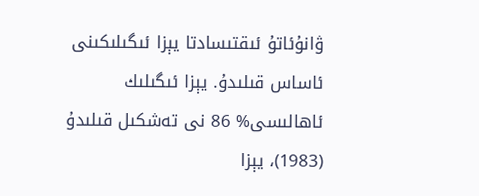ۋانۇئاتۇ ئىقتىسادتا يېزا ئىگىلىكىنى ئاساس قىلىدۇ. يېزا ئىگىلىك ئاھالىسى% 86 نى تەشكىل قىلىدۇ (1983)، يېزا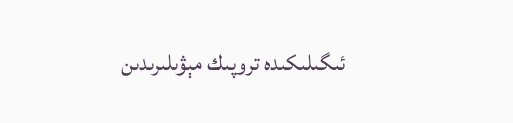ئىگىلىكىدە تروپىك مېۋىلىرىدىن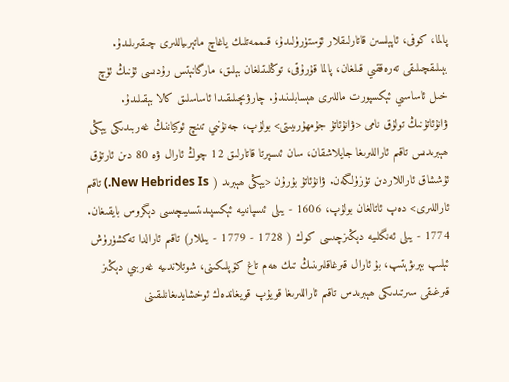پالما، كوفى، ئاپېلسىن قاتارلىقلار ئۆستۈرۈلىدۇ، قىممەتلىك ياغاچ ماتېرىياللىرى چىقىرىلىدۇ. بېىلىقچىلىقى تەرەققىي قىلغان، پالما قۇرۇقى، توڭلىتىلغان بېلىق، مارگانېتس رۇدىسى ئۇنىڭ ئۈچ خىل ئاساسىي ئېكسپورت ماللىرى ھېسابلىنىدۇ. چارۋىچىلىقىدا ئاساسلىق كالا بېقىلىدۇ.
ۋانۇئاتۇنىڭ تولۇق نامى <ۋانۇئاتۇ جۇمھۇرىيىتى> بولۇپ، جەنۇنىي تىنچ ئوكياننىڭ غەربىدىكى يېڭى ھېبرىدىس تاقىم ئاراللىرىغا جايلاشقان، سان ئىسپرتا قاتارلىق 12 چوڭ ئارال ۋە 80 دىن ئارتۇق ئۇششاق ئاراللاردىن تۈزۈلگەن. ۋانۇئاتۇ بۇرۇن <يېڭى ھېبرىد ( New Hebrides Is.) تاقىم ئاراللىرى> دەپ ئاتالغان بولۇپ، 1606 - يىلى ئىسپانىيە ئېكسپىدىتسىيىچىسى دېگروس بايقىغان. 1774 - يىلى ئەنگلىيە دېڭىزچىسى كوك ( 1728 - 1779 - يىللار) تاقىم ئارالدا تەكشۈرۈش ئېلىپ بېرىۋېتىپ، بۇ ئارال قىرغاقلىرىنىڭ تىك ھەم تاغ كۆپلىكىنى، شوتلاندىيە غەربىي دېڭىز قىرغىقى سىرتىدىكى ھېبرىدس تاقىم ئاراللىرىغا قويۇپ قويغاندەك ئوخشايدىغانلىقىنى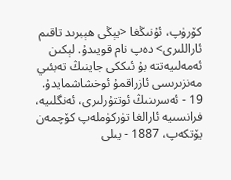كۆرۈپ، ئۇنىڭغا <يېڭى ھېبرىد تاقىم ئاراللىرى> دەپ نام قويىدۇ. لېكىن ئەمەلىيەتتە بۇ ئىككى جاينىڭ تەبئىي مەنزىرىسى ئازراقمۇ ئوخشاشمايدۇ. 19 - ئەسرىنىڭ ئوتتۇرلىرى، ئەنگلىيە، فرانسىيە ئارالغا تۈركۈملەپ كۆچمەن يۆتكەپ، 1887 - يىلى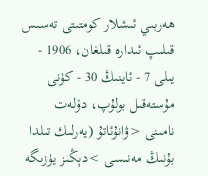ھەربىي ئىشلار كومتىتى تەسىس قىلىپ ئىدارە قىلغان، 1906 - يىلى 7 - ئاينىڭ 30 - كۈنى مۇستەقىل بولۇپ، دۆلەت نامىنى <ۋانۇئاتۇ (يەرلىك تىلدا بۇنىڭ مەنىسى >دېڭىز يۈزىگە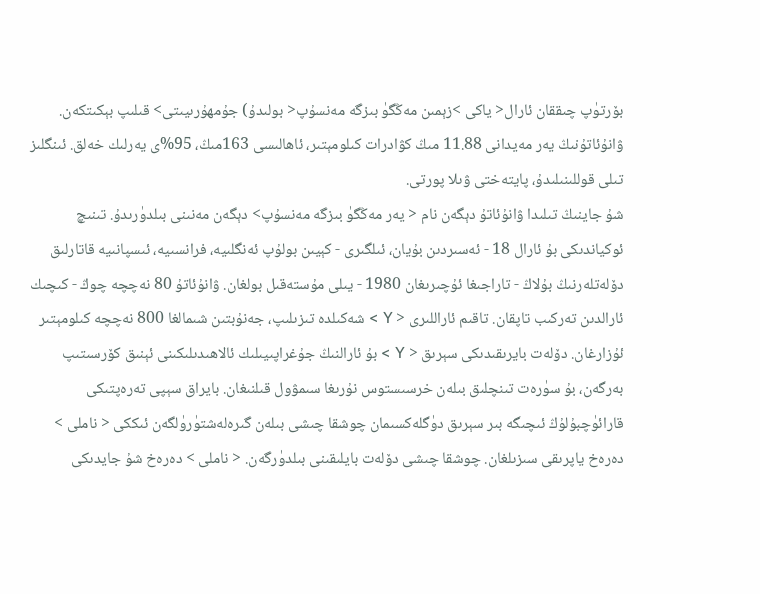بۆرتۈپ چىققان ئارال< ياكى >زېمىن مەڭگۈ بىزگە مەنسۇپ< بولىدۇ) جۇمھۇرىيىتى> قىلىپ بېكىتكەن.
ۋانۇئاتۇنىڭ يەر مەيدانى 11.88 مىڭ كۋادرات كىلومېتىر، ئاھالىسى 163مىڭ، 95%ى يەرلىك خەلق. ئىنگلىز تىلى قوللىنىلىدۇ، پايتەختى ۋىلا پورتى.
شۇ جاينىڭ تىلىدا ۋانۇئاتۇ دېگەن نام < يەر مەڭگۈ بىزگە مەنسۇپ> دېگەن مەنىنى بىلدۈرىدۇ. تىنىچ ئوكياندىكى بۇ ئارال 18 - ئەسىردىن بۇيان، ئىلگىرى - كېيىن بولۇپ ئەنگلىيە، فرانسىيە، ئىسپانىيە قاتارلىق دۆلەتلەرنىڭ بۇلاڭ - تاراجىغا ئۇچىرىغان 1980 - يىلى مۇستەقىل بولغان. ۋانۇئاتۇ 80 نەچچە چوڭ - كىچىك ئارالدىن تەركىب تاپقان. تاقىم ئاراللىرى < Y > شەكىلدە تىزىلىپ، جەنۇبتىن شىمالغا 800 نەچچە كىلومېتىر ئۇزارغان. دۆلەت بايرىقىدىكى سېرىق < Y > بۇ ئارالنىڭ جۇغراپىيىلىك ئالاھىدىلىكىنى ئېنىق كۆرسىتىپ بەرگەن، بۇ سۈرەت تىنچلىق بىلەن خرسىستوس نۇرىغا سىمۋول قىلنىغان. بايراق سېپى تەرەپتىكى قارائۈچبۇلۇڭ ئىچىگە بىر سېرىق دۈگلەكسىمان چوشقا چىشى بىلەن گىرەلەشتۈرۈلگەن ئىككى < ناملى > دەرەخ ياپرىقى سىزىلغان. چوشقا چىشى دۆلەت بايلىقىنى بىلدۈرگەن. < ناملى > دەرەخ شۇ جايدىكى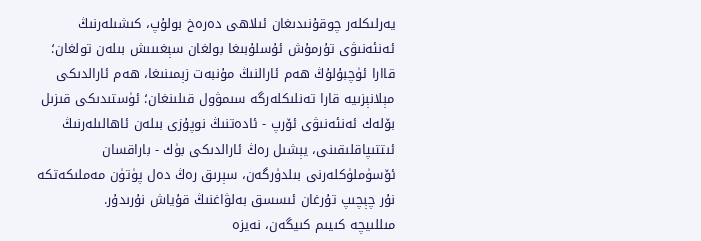يەرلىكلەر چوقۇنىدىغان ئىلاھى دەرەخ بولۇپ، كىشىلەرنىڭ ئەنئەنىۋى تۇرمۇش ئۇسلۇبىغا بولغان سېغىىىش بىلەن تولغان؛ قاارا ئۈچبۇلۇڭ ھەم ئارالنىڭ مۇنبەت زېمىنىغا، ھەم ئارالدىكى مېلانېزىيە قارا تەنلىكلەرگە سىمۋول قىلىنغان؛ ئۈستىدىكى قىزىل بۆلەك ئەنئەنىۋى ئۆرپ - ئادەتنىڭ نوپۇزى بىلەن ئاھالىلەرنىڭ ئىتتىپاقلىقىنى، يېشىل رەڭ ئارالدىكى بۈك - باراقسان ئۆسۈملۈكلەرنى بىلدۈرگەن، سېرىق رەڭ دەل پۈتۈن مەملىكەتكە نۇر چېچىپ تۇرغان ئىسسق بەلۋاغنىڭ قۇياش نۇرىدۇر.
مىللىيچە كىيىم كىيگەن، نەيزە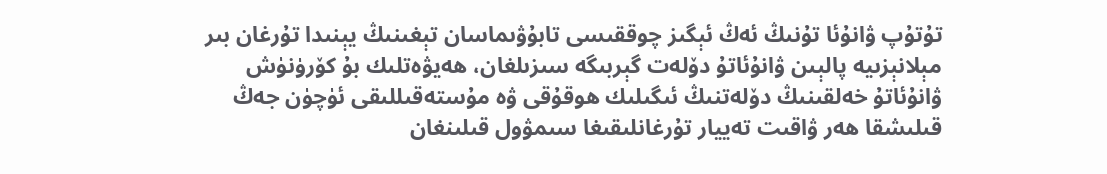تۇتۇپ ۋانۇئا تۇنىڭ ئەڭ ئېگىز چوققىسى تابۇۋىماسان تېغىنىڭ يېنىدا تۇرغان بىر مېلانېزىيە پالېىن ۋانۇئاتۇ دۆلەت گېربىگە سىزىلغان، ھەيۋەتلىك بۇ كۆرۈنۈش ۋانۇئاتۇ خەلقىنىڭ دۆلەتنىڭ ئىگىلىك ھوقۇقى ۋە مۇستەقىللىقى ئۈچۈن جەڭ قىلىشقا ھەر ۋاقىت تەييار تۇرغانلىقىغا سىمۋول قىلىنغان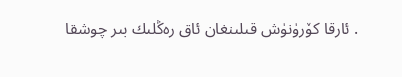. ئارقا كۆرۈنۈش قىلىنغان ئاق رەڭلىك بىر چوشقا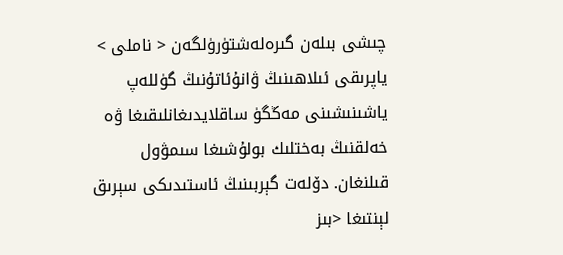چىشى بىلەن گىرەلەشتۈرۈلگەن < ناملى > ياپرىقى ئىلاھىنىڭ ۋانۇئاتۇنىڭ گۈللەپ ياشىنىشىنى مەڭگۈ ساقلايدىغانلىقىغا ۋە خەلقنىڭ بەختلىك بولۇشىغا سىمۋول قىلنغان. دۆلەت گېربىنىڭ ئاستىدىكى سېرىق لېنتىغا <بىز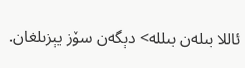ئاللا بىلەن بىللە> دېگەن سۆز يېزىلغان.